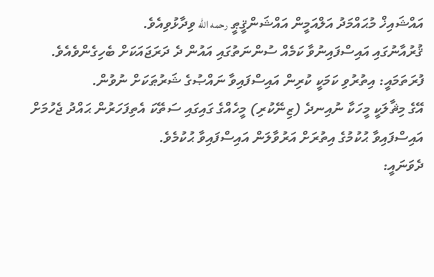އައްޝައިޚް މުޙައްމަދު އަލްއަމީން އައްޝަންޤީޠީ رحمه الله ވިދާޅުވިއެވެ.
ޤުރުއާނުގައި އައިސްފައިނުވާ ކަމެއް ސުންނަތުގައި އައުން ދެ ދަރަޖައަކަށް ބެހިގެންވެއެވެ.
ފުރަތަމައީ: އިތުރުވި ކަމަކީ ކުރިން އައިސްފައިވާ ނައްޞުގެ ޝަރުޠަކަށް ނުވުން.
އޭގެ މިޘާލަކީ މީހަކާ ނުއިނދެ (ޒިނޭކުރި) މީހެއްގެ ގައިގައި ސަތޭކަ އެތިފަހަރުން ޙައްދު ޖެހުމަށް އައިސްފައިވާ ޙުކުމުގެ އިތުރަށް އަރުވާލަން އައިސްފައިވާ ޙުކުމެވެ.
ދެވަނައީ: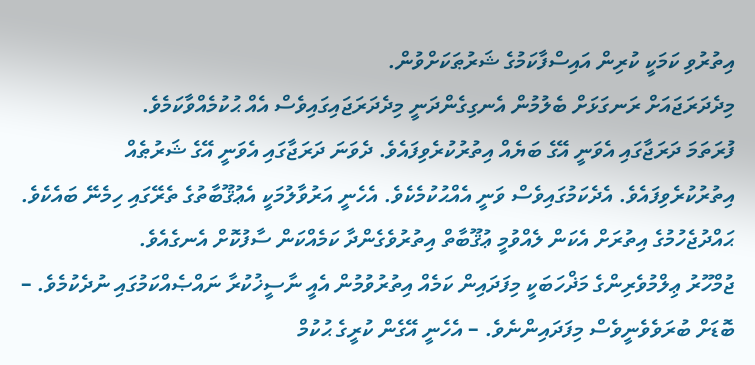އިތުރުވި ކަމަކީ ކުރިން އައިސްފާކަމުގެ ޝަރުޠަކަށްވުން.
މިދެދަރަޖައަށް ރަނގަޅަށް ބެލުމުން އެނގިގެންދަނީ މިދެދަރަޖައިގައިވެސް އެއް ޙުކުމެއްވާކަމެވެ.
ފުރަތަމަ ދަރަޖާގައި އެވަނީ އޭގެ ބަޔެއް އިތުރުކުރެވިފައެވެ. ދެވަނަ ދަރަޖާގައި އެވަނީ އޭގެ ޝަރުޠެއް އިތުރުކުރެވިފައެވެ. އެދެކަމުގައިވެސް ވަނީ އެއްޙުކުމެކެވެ. އެހެނީ އަރުވާލުމަކީ އެޢުޤޫބާތުގެ ތެރޭގައި ހިމެނޭ ބައެކެވެ. ޙައްދުޖެހުމުގެ އިތުރަށް އެކަން ލެއްވުމީ ޢުޤޫބާތް އިތުރުވެގެންދާ ކަމެއްކަން ސާފުކޮށް އެނގެއެވެ.
ޖުމްހޫރު ޢިލްމުވެރިންގެ މަޛްހަބަކީ މިފަދައިން ކަމެއް އިތުރުވުމުން އެއީ ނާސީޚުކުރާ ނައްޞެއްކަމުގައި ނުދެކުމެވެ. – ބޮޑަށް ބުރަވެވެނީވެސް މިފަދައިންނެވެ. – އެހެނީ އޭގެން ކުރީގެ ޙުކުމް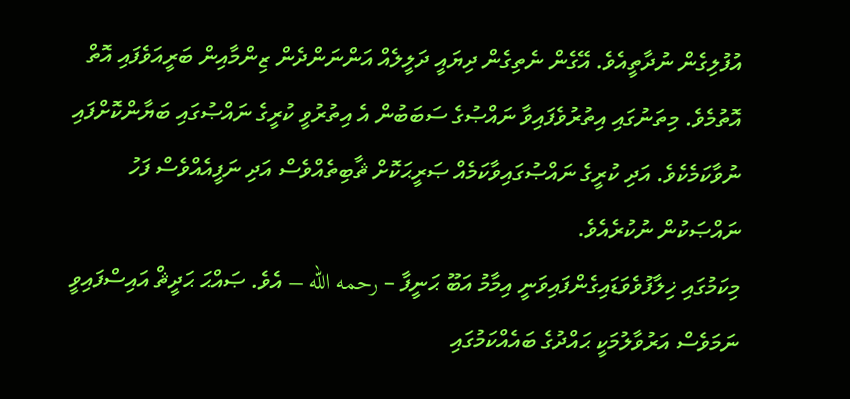އުފުލިގެން ނުދާތީއެވެ. އޭގެން ނެތިގެން ދިޔައީ ދަލީލެއް އަންނަންދެން ޒިންމާއިން ބަރީއަވެފައި އޮތް އޮތުމެވެ. މިތަނުގައި އިތުރުވެފައިވާ ނައްޞުގެ ސަބަބުން އެ އިތުރުވީ ކުރީގެ ނައްޞުގައި ބަޔާންކޮށްފައި ނުވާކަމެކެވެ. އަދި ކުރީގެ ނައްޞުގައިވާކަމެއް ޞަރީޙަކޮށް ޘާބިތެއްވެސް އަދި ނަފީއެއްވެސް ފަހު ނައްޞަކުން ނުކުރެއެވެ.
މިކަމުގައި ޚިލާފުވެވަޑައިގެންފައިވަނީ އިމާމު އަބޫ ޙަނީފާ – رحمه الله – އެވެ. ޞައްޙަ ޙަދީޘް އައިސްފައިވީ ނަމަވެސް އަރުވާލުމަކީ ޙައްދުގެ ބައެއްކަމުގައި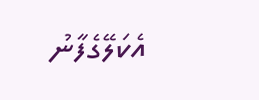އެކަލޭގެފާނު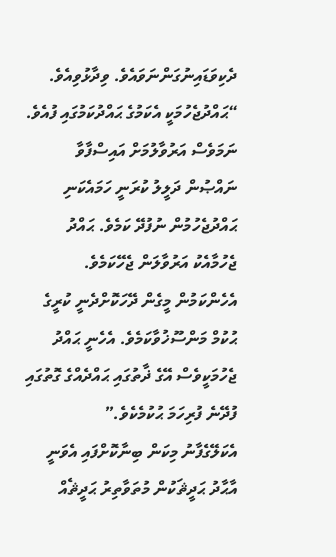ދެކިވަޑައިނުގަންނަވައެވެ. ވިދާޅުވިއެވެ.
“ޙައްދުޖެހުމަކީ އެކަމުގެ ޙައްދުކަމުގައި ފުއެވެ. ނަމަވެސް އަރުވާލުމަށް އައިސްފާވާ ނައްޞުން ދަލީލު ކުރަނީ ހަމައެކަނި ޙައްދުޖެހުމުން ނުފުދޭ ކަމެވެ. ޙައްދު ޖެހުމާއެކު އަރުވާލަން ޖެހޭކަމެވެ. އެހެންކަމުން މީގެން ދޭހަކޮށްދެނީ ކުރީގެ ޙުކުމް މަންސޫޚުވާކަމެވެ. އެހެނީ ޙައްދު ޖެހުމަކީވެސް އޭގެ ޛާތުގައި ޙައްދެއްގެ ގޮތުގައި ފުދޭނެ ފުރިހަމަ ޙުކުމެކެވެ.”
އެކަލޭގެފާނު މިކަން ބިނާކޮށްފައި އެވަނީ އާޙާދު ޙަދީޘަކުން މުތަވާތިރު ޙަދީޘެއް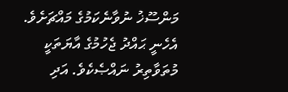މަންސޫޚު ނުވާނެކަމުގެ މައްޗަށެވެ. އެހެނީ ޙައްދު ޖެހުމުގެ އާޔަތަކީ މުތަވާތިރު ނައްޞެކެވެ. އަދި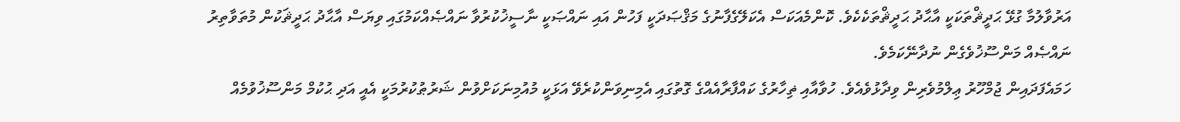އަރުވާލުމާ ގުޅޭ ޙަދީޘްތަކަކީ އާޙާދު ޙަދީޘްތަކެކެވެ. ކޮންމެއަކަސް އެކަލޭގެފާނުގެ މަޤްޞަދަކީ ފަހުން އައި ނައްޞަކީ ނާސީޚުކުރުވާ ނައްޞެއްކަމުގައި ވިޔަސް އާޙާދު ޙަދީޘަކުން މުތަވާތިރު ނައްޞެއް މަންސޫޚުވެގެން ނުދާނޭކަމެވެ.
ހަމައެފަދައިން ޖުމްހޫރު ޢިލްމުވެރިން ވިދާޅުވެއެވެ. ހުވާއާއި ޡިހާރުގެ ކައްފާރާއެއްގެ ގޮތުގައި އެމިނިވަންކުރެވޭ އަޅަކީ މުއުމިނަކަށްވުން ޝަރުޠުކުރުމަކީ އެއީ އަދި ޙުކުމް މަންސޫޚުވުމެއް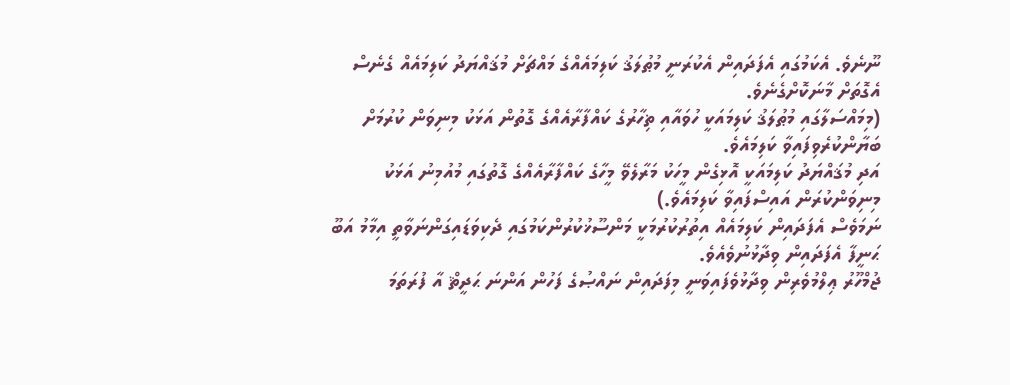ނޫނެވެ. އެކަމުގައި އެފަދައިން އެކުރަނީ މުޠުލަޤު ކަލިމައެއްގެ މައްޗަށް މުޤައްޔަދު ކަލިމައެއް ގެނެސް އެގޮތަށް މާނަކޮށްގެނެވެ.
(މިމައްސަލާގައި މުޠުލަޤު ކަލިމައަކީ ހުވައާއި ޡިހާރުގެ ކައްފާރާއެއްގެ ގޮތުން އަޅަކު މިނިވަން ކުރުމަށް ބަޔާންކުރެވިފައިވާ ކަލިމައެވެ.
އަދި މުޤައްޔަދު ކަލިމައަކީ އޮޅިގެން މީހަކު މަރާލެވޭ މީހާގެ ކައްފާރާއެއްގެ ގޮތުގައި މުއުމިނު އަޅަކު މިނިވަންކުރަން އައިސްފައިވާ ކަލިމައެވެ.)
ނަމަވެސް އެފަދައިން ކަލިމައެއް އިތުރުކުރުމަކީ މަންސޫޚުކުރުންކަމުގައި ދެކިވަޑައިގަންނަވާތީ އިމާމު އަބޫ ޙަނީފާ އެފަދައިން ވިދާޅުނުވެއެވެ.
ޖުމްހޫރު ޢިލްމުވެރިން ވިދާޅުވެފައިވަނީ މިފަދައިން ނައްޞުގެ ފަހުން އަންނަ ޙަދީޘް އާ ފުރަތަމަ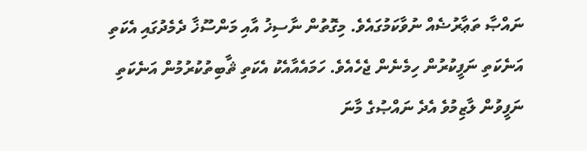ނައްޞާ ތަޢާރުޟެއް ނުވާކަމުގައެވެ. މިގޮތުން ނާސިޚު އާއި މަންސޫޚާ ދެމެދުގައި އެކަތި އަނެކަތި ނަފީކުރުން ހިމެނެން ޖެހެއެވެ. ހަމައެއާއެކު އެކަތި ޘާބިތުކުރުމުން އަނެކަތި ނަފީވުން ލާޒިމުވެ އެދެ ނައްޞުގެ މާނަ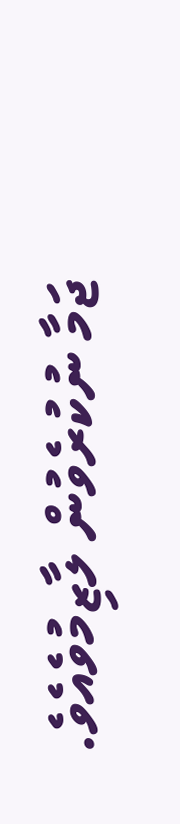ޖަމާ ނުކުރެވުން ލާޒިމުވެއެވެ.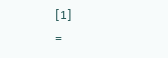[1]
=